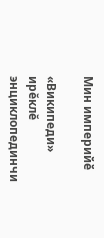Мин империйӗ

«Википеди» ирĕклĕ энциклопединчи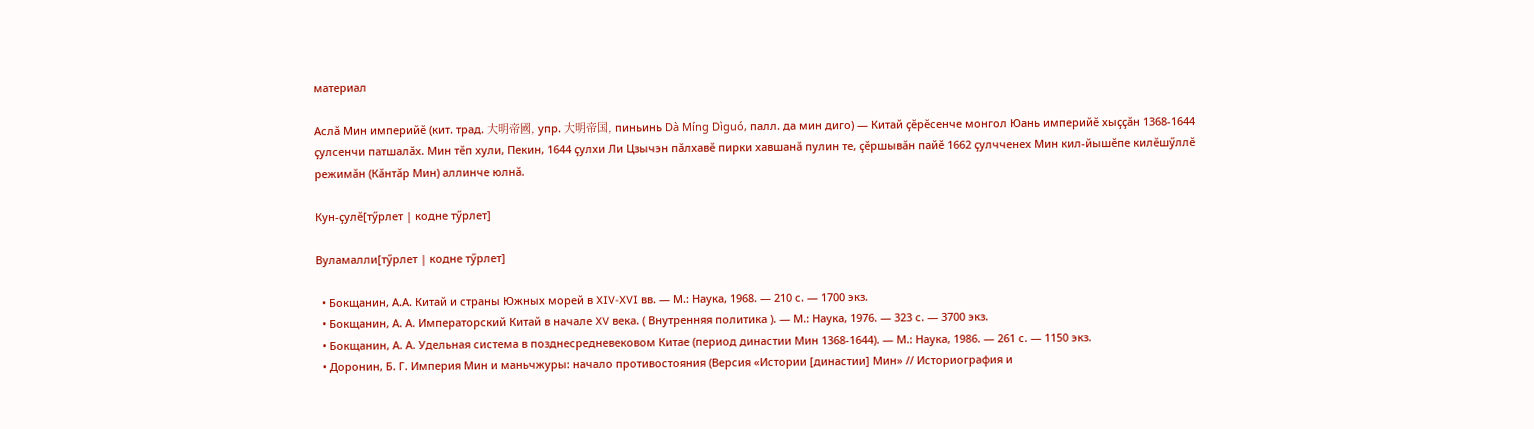материал

Аслӑ Мин империйӗ (кит. трад. 大明帝國, упр. 大明帝国, пиньинь Dà Míng Dìguó, палл. да мин диго) — Китай ҫӗрӗсенче монгол Юань империйӗ хыҫҫӑн 1368-1644 ҫулсенчи патшалӑх. Мин тӗп хули, Пекин, 1644 ҫулхи Ли Цзычэн пӑлхавӗ пирки хавшанӑ пулин те, ҫӗршывӑн пайӗ 1662 ҫулчченех Мин кил-йышӗпе килӗшӳллӗ режимӑн (Кӑнтӑр Мин) аллинче юлнӑ.

Кун-ҫулӗ[тӳрлет | кодне тӳрлет]

Вуламалли[тӳрлет | кодне тӳрлет]

  • Бокщанин, А.А. Китай и страны Южных морей в XIV-XVI вв. — М.: Наука, 1968. — 210 с. — 1700 экз.
  • Бокщанин, А. А. Императорский Китай в начале XV века. ( Внутренняя политика ). — М.: Наука, 1976. — 323 с. — 3700 экз.
  • Бокщанин, А. А. Удельная система в позднесредневековом Китае (период династии Мин 1368-1644). — М.: Наука, 1986. — 261 с. — 1150 экз.
  • Доронин, Б. Г. Империя Мин и маньчжуры: начало противостояния (Версия «Истории [династии] Мин» // Историография и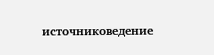источниковедение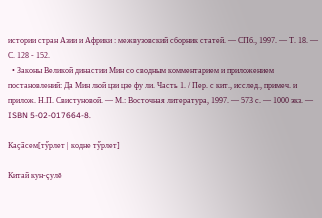истории стран Азии и Африки : межвузовский сборник статей. — СПб., 1997. — Т. 18. — С. 128 - 152.
  • Законы Великой династии Мин со сводным комментарием и приложением постановлений: Да Мин люй цзи цзе фу ли. Часть 1. / Пер. с кит., исслед., примеч. и прилож. Н.П. Свистуновой. — М.: Восточная литература, 1997. — 573 с. — 1000 экз. — ISBN 5-02-017664-8.

Каҫӑсем[тӳрлет | кодне тӳрлет]

Китай кун-çулĕ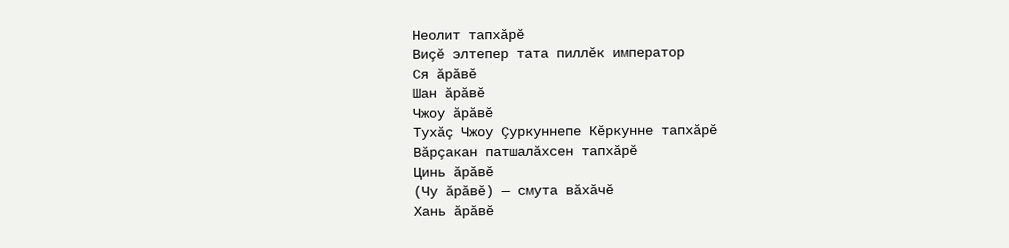Неолит тапхăрĕ
Виçĕ элтепер тата пиллĕк император
Ся ăрăвĕ
Шан ăрăвĕ
Чжоу ăрăвĕ
Тухăç Чжоу Çуркуннепе Кĕркунне тапхăрĕ
Вăрçакан патшалăхсен тапхăрĕ
Цинь ăрăвĕ
(Чу ăрăвĕ) — смута вăхăчĕ
Хань ăрăвĕ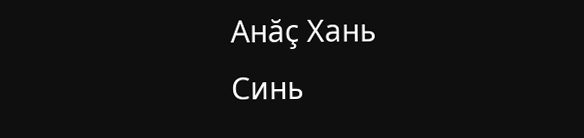Анăç Хань
Синь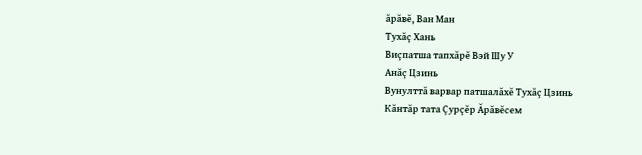ăрăвĕ, Ван Ман
Тухăç Хань
Виçпатша тапхăрĕ Вэй Шу У
Анăç Цзинь
Вунулттă варвар патшалăхĕ Тухăç Цзинь
Кăнтăр тата Çурçĕр Ăрăвĕсем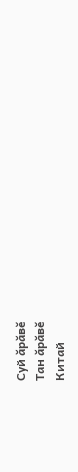Суй ăрăвĕ
Тан ăрăвĕ
Китай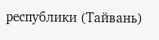республики (Тайвань)